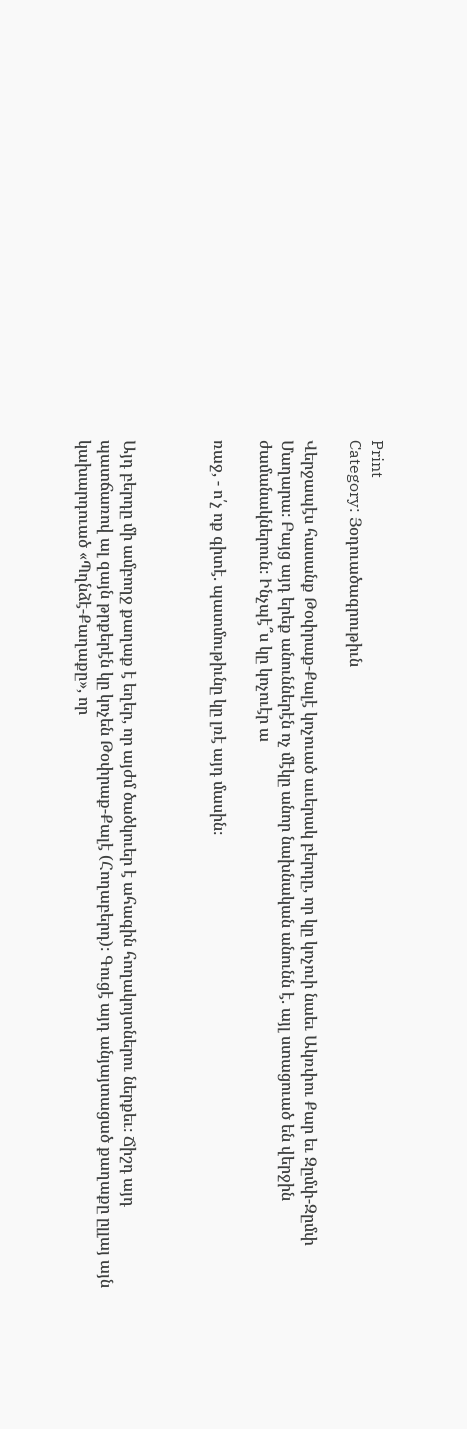Print
Category: Յօդուածագրութիւն

Վերջապէս հասանք Թօփրաք-Քալէ կոչուած աւերակ բերդը, որ կը կոչուի նաեւ Ակռփու Քար եւ Զըմփ-Զըմփ Մաղարա։ Բայց այդ երեք անուններէն ոչ մէկը անոր նախնական անունն է. այլ ստացուած են վերջին ժամանակներուն։ Ինչպէ՞ս կը կոչուէր ա

ռաջ, - ո՛չ ոք գիտէ. պատմութիւնը կը լռէ այդ մասին։



Այդ բերդը մի ամբողջ քաղաք է եղեր, որ այժմ ծածկուեր է ահագին հողակոյտներու ներքեւ։ Ճիշդ այդ պատճառով ալ զայն թրքերէն կը կոչեն Թօփրաք-Քալէ (Հողաբերդ)։ Գուցէ այդ անյայտացած քաղաքը ըլլայ այն կախարդուած «Պղնձէ-Քաղաքը», որ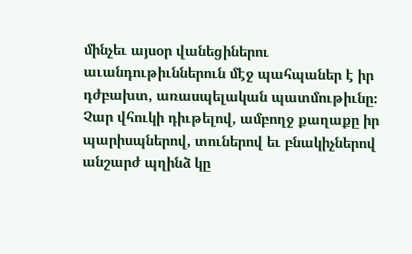մինչեւ այսօր վանեցիներու աւանդութիւններուն մէջ պահպաներ է իր դժբախտ, առասպելական պատմութիւնը։ Չար վհուկի դիւթելով, ամբողջ քաղաքը իր պարիսպներով, տուներով եւ բնակիչներով անշարժ պղինձ կը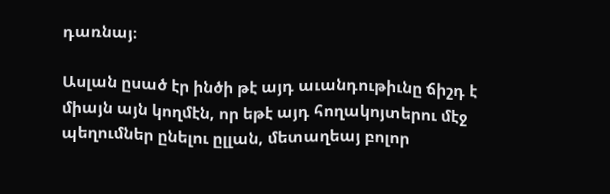դառնայ։

Ասլան ըսած էր ինծի թէ այդ աւանդութիւնը ճիշդ է միայն այն կողմէն, որ եթէ այդ հողակոյտերու մէջ պեղումներ ընելու ըլլան, մետաղեայ բոլոր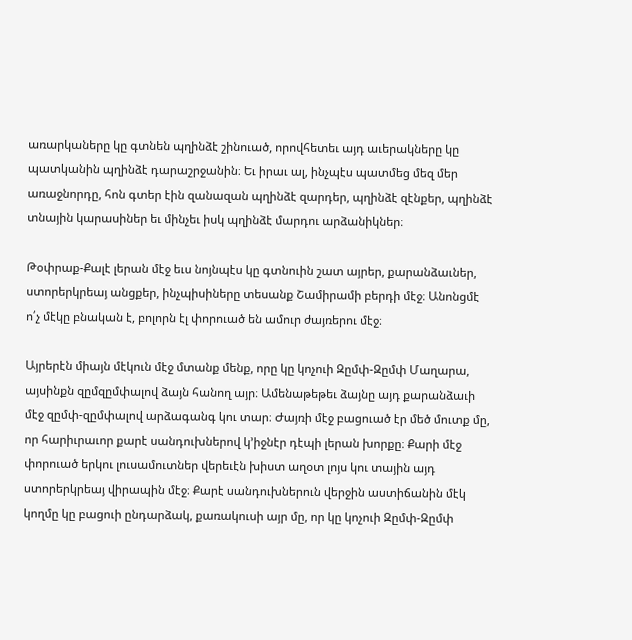առարկաները կը գտնեն պղինձէ շինուած, որովհետեւ այդ աւերակները կը պատկանին պղինձէ դարաշրջանին։ Եւ իրաւ ալ, ինչպէս պատմեց մեզ մեր առաջնորդը, հոն գտեր էին զանազան պղինձէ զարդեր, պղինձէ զէնքեր, պղինձէ տնային կարասիներ եւ մինչեւ իսկ պղինձէ մարդու արձանիկներ։

Թօփրաք-Քալէ լերան մէջ եւս նոյնպէս կը գտնուին շատ այրեր, քարանձաւներ, ստորերկրեայ անցքեր, ինչպիսիները տեսանք Շամիրամի բերդի մէջ։ Անոնցմէ ո՛չ մէկը բնական է, բոլորն էլ փորուած են ամուր ժայռերու մէջ։

Այրերէն միայն մէկուն մէջ մտանք մենք, որը կը կոչուի Զըմփ-Զըմփ Մաղարա, այսինքն զըմզըմփալով ձայն հանող այր։ Ամենաթեթեւ ձայնը այդ քարանձաւի մէջ զըմփ-զըմփալով արձագանգ կու տար։ Ժայռի մէջ բացուած էր մեծ մուտք մը, որ հարիւրաւոր քարէ սանդուխներով կ՚իջնէր դէպի լերան խորքը։ Քարի մէջ փորուած երկու լուսամուտներ վերեւէն խիստ աղօտ լոյս կու տային այդ ստորերկրեայ վիրապին մէջ։ Քարէ սանդուխներուն վերջին աստիճանին մէկ կողմը կը բացուի ընդարձակ, քառակուսի այր մը, որ կը կոչուի Զըմփ-Զըմփ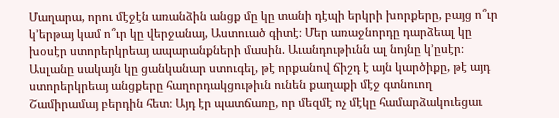Մաղարա, որու մէջէն առանձին անցք մը կը տանի դէպի երկրի խորքերը, բայց ո՞ւր կ՚երթայ կամ ո՞ւր կը վերջանայ, Աստուած գիտէ։ Մեր առաջնորդը դարձեալ կը խօսէր ստորերկրեայ ապարանքների մասին. Աւանդութիւնն ալ նոյնը կ՚ըսէր։ Ասլանը սակայն կը ցանկանար ստուգել, թէ որքանով ճիշդ է այն կարծիքը, թէ այդ ստորերկրեայ անցքերը հաղորդակցութիւն ունեն քաղաքի մէջ գտնուող Շամիրամայ բերդին հետ։ Այդ էր պատճառը, որ մեզմէ ոչ մէկը համարձակուեցաւ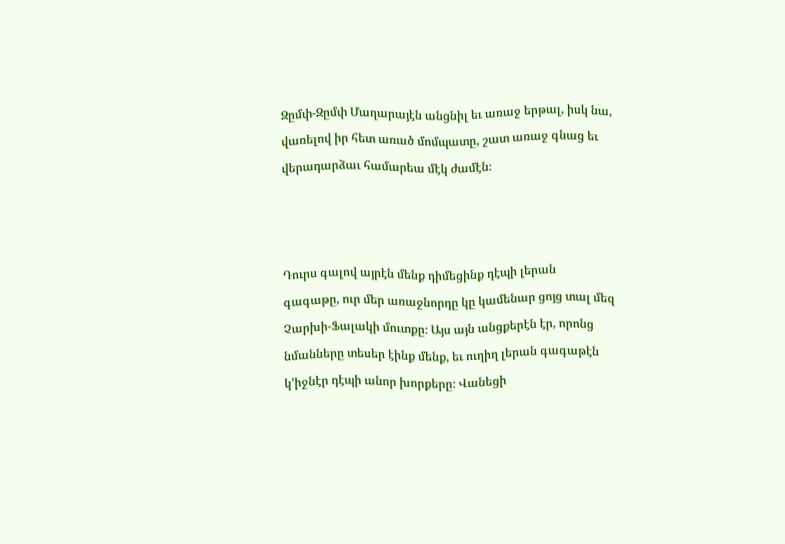Զըմփ-Զըմփ Մաղարայէն անցնիլ եւ առաջ երթալ, իսկ նա, վառելով իր հետ առած մոմպատը, շատ առաջ գնաց եւ վերադարձաւ համարեա մէկ ժամէն։



Դուրս գալով այրէն մենք դիմեցինք դէպի լերան գագաթը, ուր մեր առաջնորդը կը կամենար ցոյց տալ մեզ Չարխի-Ֆալակի մուտքը։ Այս այն անցքերէն էր, որոնց նմանները տեսեր էինք մենք, եւ ուղիղ լերան գագաթէն կ՚իջնէր դէպի անոր խորքերը։ Վանեցի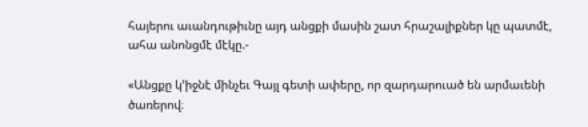հայերու աւանդութիւնը այդ անցքի մասին շատ հրաշալիքներ կը պատմէ, ահա անոնցմէ մէկը.-

«Անցքը կ՚իջնէ մինչեւ Գայլ գետի ափերը, որ զարդարուած են արմաւենի ծառերով։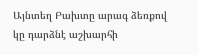Այնտեղ Բախտը արագ ձեռքով կը դարձնէ աշխարհի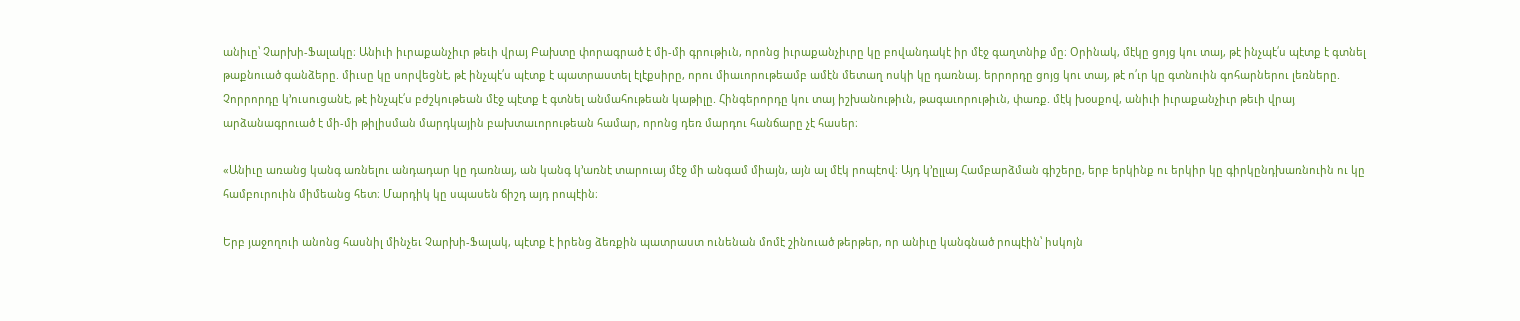անիւը՝ Չարխի-Ֆալակը։ Անիւի իւրաքանչիւր թեւի վրայ Բախտը փորագրած է մի-մի գրութիւն, որոնց իւրաքանչիւրը կը բովանդակէ իր մէջ գաղտնիք մը։ Օրինակ, մէկը ցոյց կու տայ, թէ ինչպէ՛ս պէտք է գտնել թաքնուած գանձերը. միւսը կը սորվեցնէ, թէ ինչպէ՛ս պէտք է պատրաստել էլէքսիրը, որու միաւորութեամբ ամէն մետաղ ոսկի կը դառնայ. երրորդը ցոյց կու տայ, թէ ո՛ւր կը գտնուին գոհարներու լեռները. Չորրորդը կ՚ուսուցանէ, թէ ինչպէ՛ս բժշկութեան մէջ պէտք է գտնել անմահութեան կաթիլը. Հինգերորդը կու տայ իշխանութիւն, թագաւորութիւն, փառք. մէկ խօսքով, անիւի իւրաքանչիւր թեւի վրայ արձանագրուած է մի-մի թիլիսման մարդկային բախտաւորութեան համար, որոնց դեռ մարդու հանճարը չէ հասեր։

«Անիւը առանց կանգ առնելու անդադար կը դառնայ, ան կանգ կ՚առնէ տարուայ մէջ մի անգամ միայն, այն ալ մէկ րոպէով։ Այդ կ՚ըլլայ Համբարձման գիշերը, երբ երկինք ու երկիր կը գիրկընդխառնուին ու կը համբուրուին միմեանց հետ։ Մարդիկ կը սպասեն ճիշդ այդ րոպէին։

Երբ յաջողուի անոնց հասնիլ մինչեւ Չարխի-Ֆալակ, պէտք է իրենց ձեռքին պատրաստ ունենան մոմէ շինուած թերթեր, որ անիւը կանգնած րոպէին՝ իսկոյն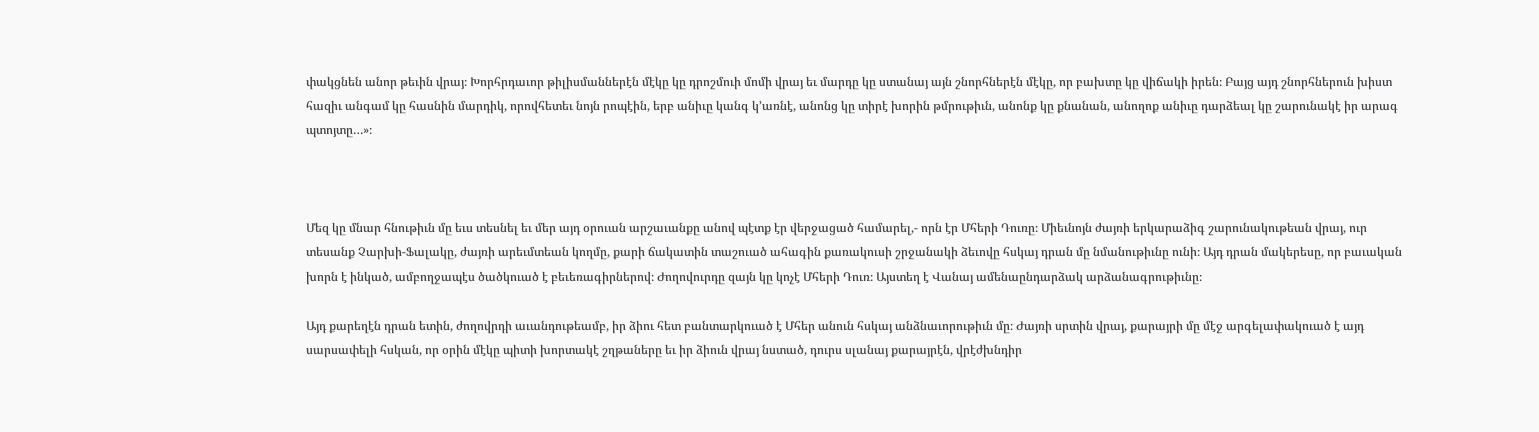փակցնեն անոր թեւին վրայ։ Խորհրդաւոր թիլիսմաններէն մէկը կը դրոշմուի մոմի վրայ եւ մարդը կը ստանայ այն շնորհներէն մէկը, որ բախտը կը վիճակի իրեն։ Բայց այդ շնորհներուն խիստ հազիւ անգամ կը հասնին մարդիկ, որովհետեւ նոյն րոպէին, երբ անիւը կանգ կ՚առնէ, անոնց կը տիրէ խորին թմրութիւն, անոնք կը քնանան, անողոք անիւը դարձեալ կը շարունակէ իր արագ պտոյտը…»։



Մեզ կը մնար հնութիւն մը եւս տեսնել եւ մեր այդ օրուան արշաւանքը անով պէտք էր վերջացած համարել,- որն էր Մհերի Դուռը։ Միեւնոյն ժայռի երկարաձիգ շարունակութեան վրայ, ուր տեսանք Չարխի-Ֆալակը, ժայռի արեւմտեան կողմը, քարի ճակատին տաշուած ահագին քառակուսի շրջանակի ձեւովը հսկայ դրան մը նմանութիւնը ունի։ Այդ դրան մակերեսը, որ բաւական խորն է ինկած, ամբողջապէս ծածկուած է բեւեռագիրներով։ Ժողովուրդը զայն կը կոչէ Մհերի Դուռ։ Այստեղ է Վանայ ամենաընդարձակ արձանագրութիւնը։

Այդ քարեղէն դրան ետին, ժողովրդի աւանդութեամբ, իր ձիու հետ բանտարկուած է Մհեր անուն հսկայ անձնաւորութիւն մը։ Ժայռի սրտին վրայ, քարայրի մը մէջ արգելափակուած է այդ սարսափելի հսկան, որ օրին մէկը պիտի խորտակէ շղթաները եւ իր ձիուն վրայ նստած, դուրս սլանայ քարայրէն, վրէժխնդիր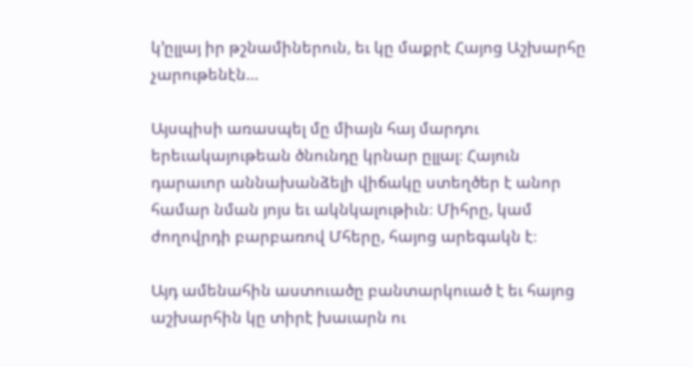կ՚ըլլայ իր թշնամիներուն, եւ կը մաքրէ Հայոց Աշխարհը չարութենէն…

Այսպիսի առասպել մը միայն հայ մարդու երեւակայութեան ծնունդը կրնար ըլլալ։ Հայուն դարաւոր աննախանձելի վիճակը ստեղծեր է անոր համար նման յոյս եւ ակնկալութիւն։ Միհրը, կամ ժողովրդի բարբառով Մհերը, հայոց արեգակն է։

Այդ ամենահին աստուածը բանտարկուած է եւ հայոց աշխարհին կը տիրէ խաւարն ու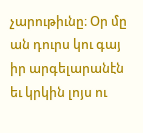չարութիւնը։ Օր մը ան դուրս կու գայ իր արգելարանէն եւ կրկին լոյս ու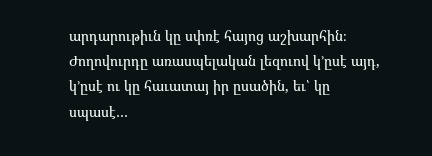արդարութիւն կը սփռէ հայոց աշխարհին։ Ժողովուրդը առասպելական լեզուով կ՚ըսէ այդ, կ՚ըսէ ու կը հաւատայ իր ըսածին, եւ՝ կը սպասէ…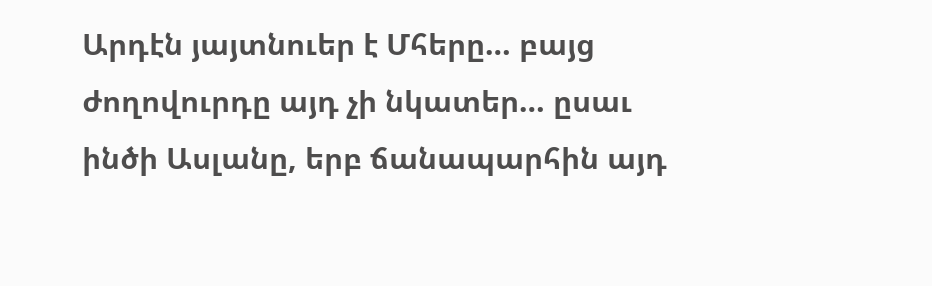Արդէն յայտնուեր է Մհերը… բայց ժողովուրդը այդ չի նկատեր… ըսաւ ինծի Ասլանը, երբ ճանապարհին այդ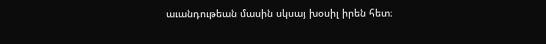աւանդութեան մասին սկսայ խօսիլ իրեն հետ։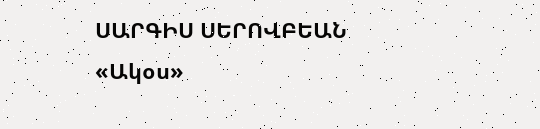ՍԱՐԳԻՍ ՍԵՐՈՎԲԵԱՆ
«Ակօս»